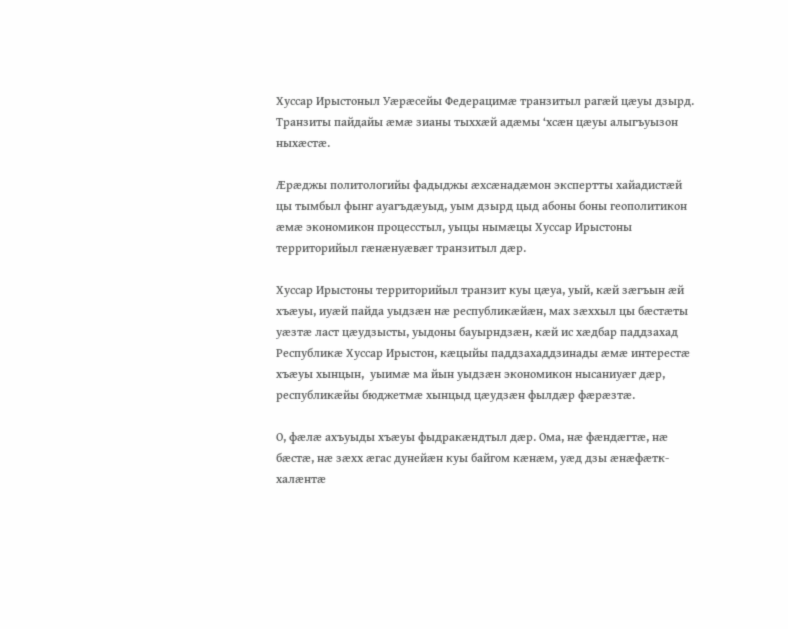Хуссар Ирыстоныл Уæрæсейы Федерацимæ транзитыл рагæй цæуы дзырд. Транзиты пайдайы æмæ зианы тыххæй адæмы ‘хсæн цæуы алыгъуызон ныхæстæ.

Æрæджы политологийы фадыджы æхсæнадæмон экспертты хайадистæй  цы тымбыл фынг ауагъдæуыд, уым дзырд цыд абоны боны геополитикон æмæ экономикон процесстыл, уыцы нымæцы Хуссар Ирыстоны территорийыл гæнæнуæвæг транзитыл дæр.

Хуссар Ирыстоны территорийыл транзит куы цæуа, уый, кæй зæгъын æй хъæуы, иуæй пайда уыдзæн нæ республикæйæн, мах зæххыл цы бæстæты уæзтæ ласт цæудзысты, уыдоны бауырндзæн, кæй ис хæдбар паддзахад Республикæ Хуссар Ирыстон, кæцыйы паддзахаддзинады æмæ интерестæ хъæуы хынцын,  уыимæ ма йын уыдзæн экономикон нысаниуæг дæр, республикæйы бюджетмæ хынцыд цæудзæн фылдæр фæрæзтæ.

О, фæлæ ахъуыды хъæуы фыдракæндтыл дæр. Ома, нæ фæндæгтæ, нæ бæстæ, нæ зæхх æгас дунейæн куы байгом кæнæм, уæд дзы æнæфæтк-халæнтæ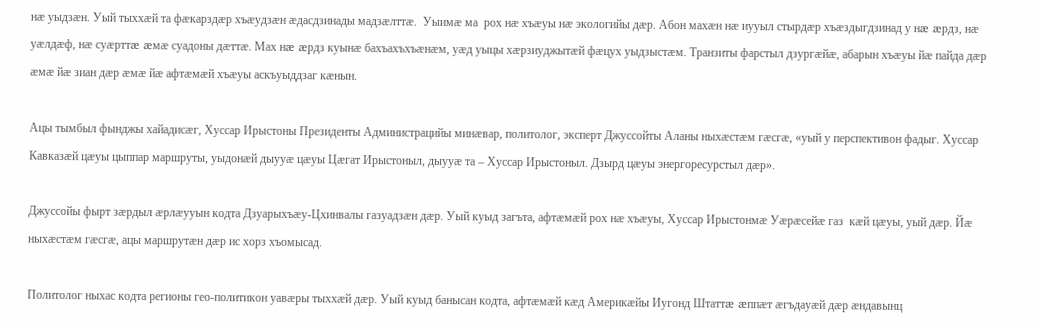нæ уыдзæн. Уый тыххæй та фæкарздæр хъæудзæн æдасдзинады мадзæлттæ.  Уыимæ ма  рох нæ хъæуы нæ экологийы дæр. Абон махæн нæ иууыл стырдæр хъæздыгдзинад у нæ æрдз, нæ уæлдæф, нæ суæрттæ æмæ суадоны дæттæ. Мах нæ æрдз куынæ бахъахъхъæнæм, уæд уыцы хæрзиуджытæй фæцух уыдзыстæм. Транзиты фарстыл дзургæйæ, абарын хъæуы йæ пайда дæр æмæ йæ зиан дæр æмæ йæ афтæмæй хъæуы аскъуыддзаг кæнын.

Ацы тымбыл фынджы хайадисæг, Хуссар Ирыстоны Президенты Администрацийы минæвар, политолог, эксперт Джуссойты Аланы ныхæстæм гæсгæ, «уый у перспективон фадыг. Хуссар Кавказæй цæуы цыппар маршруты, уыдонæй дыууæ цæуы Цæгат Ирыстоныл, дыууæ та – Хуссар Ирыстоныл. Дзырд цæуы энергоресурстыл дæр».

Джуссойы фырт зæрдыл æрлæууын кодта Дзуарыхъæу-Цхинвалы газуадзæн дæр. Уый куыд загъта, афтæмæй рох нæ хъæуы, Хуссар Ирыстонмæ Уæрæсейæ газ  кæй цæуы, уый дæр. Йæ ныхæстæм гæсгæ, ацы маршрутæн дæр ис хорз хъомысад.

Политолог ныхас кодта регионы гео-политикон уавæры тыххæй дæр. Уый куыд банысан кодта, афтæмæй кæд Америкæйы Иугонд Штаттæ æппæт æгъдауæй дæр æндавынц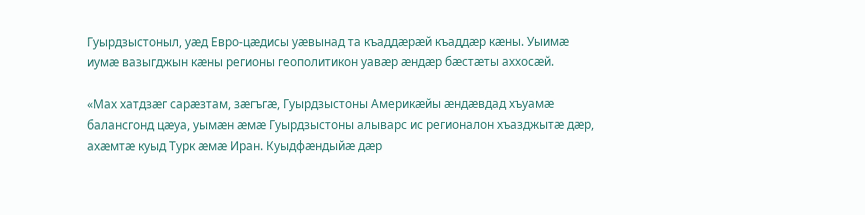Гуырдзыстоныл, уæд Евро-цæдисы уæвынад та къаддæрæй къаддæр кæны. Уыимæ иумæ вазыгджын кæны регионы геополитикон уавæр æндæр бæстæты аххосæй.

«Мах хатдзæг сарæзтам, зæгъгæ, Гуырдзыстоны Америкæйы æндæвдад хъуамæ балансгонд цæуа, уымæн æмæ Гуырдзыстоны алыварс ис регионалон хъазджытæ дæр, ахæмтæ куыд Турк æмæ Иран. Куыдфæндыйæ дæр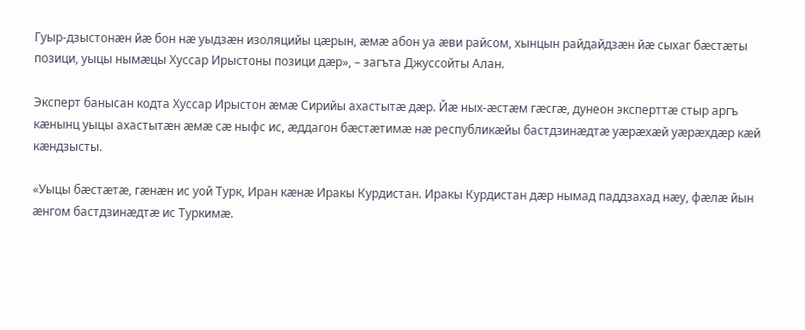Гуыр-дзыстонæн йæ бон нæ уыдзæн изоляцийы цæрын, æмæ абон уа æви райсом, хынцын райдайдзæн йæ сыхаг бæстæты позици, уыцы нымæцы Хуссар Ирыстоны позици дæр», – загъта Джуссойты Алан.

Эксперт банысан кодта Хуссар Ирыстон æмæ Сирийы ахастытæ дæр. Йæ ных-æстæм гæсгæ, дунеон эксперттæ стыр аргъ кæнынц уыцы ахастытæн æмæ сæ ныфс ис, æддагон бæстæтимæ нæ республикæйы бастдзинæдтæ уæрæхæй уæрæхдæр кæй кæндзысты.

«Уыцы бæстæтæ, гæнæн ис уой Турк, Иран кæнæ Иракы Курдистан. Иракы Курдистан дæр нымад паддзахад нæу, фæлæ йын æнгом бастдзинæдтæ ис Туркимæ.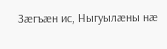Зæгъæн ис, Ныгуылæны нæ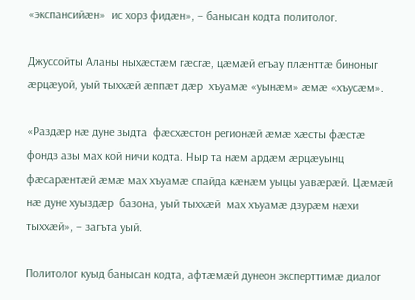«экспансийæн»  ис хорз фидæн», – банысан кодта политолог.

Джуссойты Аланы ныхæстæм гæсгæ, цæмæй егъау плæнттæ биноныг æрцæуой, уый тыххæй æппæт дæр  хъуамæ «уынæм» æмæ «хъусæм».

«Раздæр нæ дуне зыдта  фæсхæстон регионæй æмæ хæсты фæстæ фондз азы мах кой ничи кодта. Ныр та нæм ардæм æрцæуынц фæсарæнтæй æмæ мах хъуамæ спайда кæнæм уыцы уавæрæй. Цæмæй нæ дуне хуыздæр  базона, уый тыххæй  мах хъуамæ дзурæм нæхи тыххæй», – загъта уый.

Политолог куыд банысан кодта, афтæмæй дунеон эксперттимæ диалог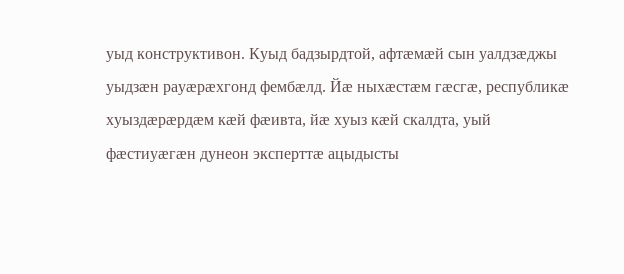уыд конструктивон. Куыд бадзырдтой, афтæмæй сын уалдзæджы уыдзæн рауæрæхгонд фембæлд. Йæ ныхæстæм гæсгæ, республикæ хуыздæрæрдæм кæй фæивта, йæ хуыз кæй скалдта, уый фæстиуæгæн дунеон эксперттæ ацыдысты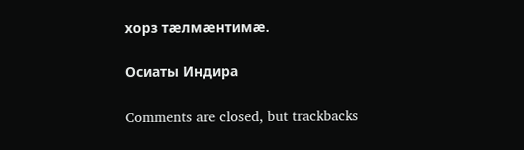хорз тæлмæнтимæ.

Осиаты Индира

Comments are closed, but trackbacks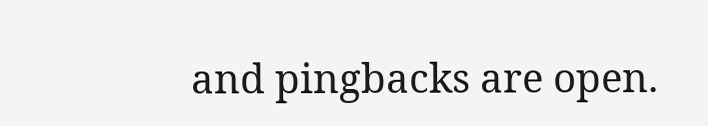and pingbacks are open.